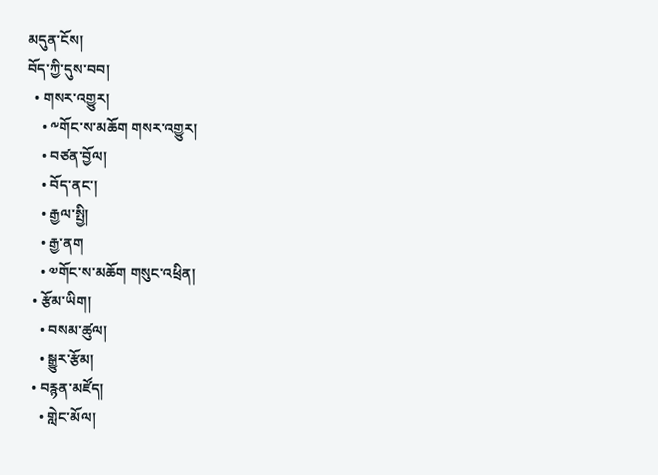མདུན་ངོས།
བོད་ཀྱི་དུས་བབ།
  • གསར་འགྱུར།
    • ༸གོང་ས་མཆོག གསར་འགྱུར།
    • བཙན་བྱོལ།
    • བོད་ནང་།
    • རྒྱལ་སྤྱི།
    • རྒྱ་ནག
    • ༧གོང་ས་མཆོག གསུང་འཕྲིན།
  • རྩོམ་ཡིག།
    • བསམ་ཚུལ།
    • སྒྱུར་རྩོམ།
  • བརྙན་མཛོད།
    • གླེང་མོལ།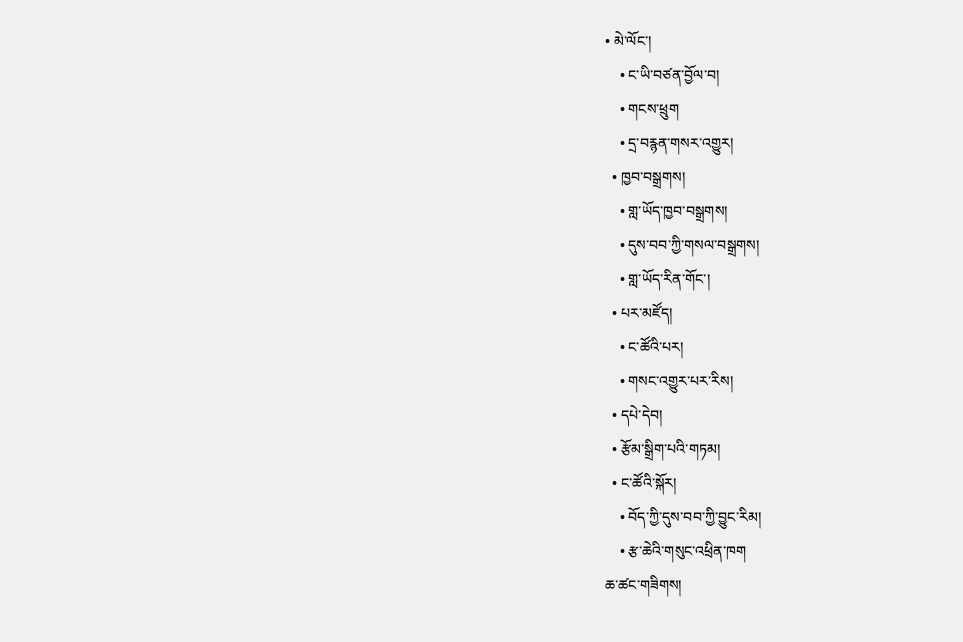• མེ་ལོང་།
    • ང་ཡི་བཙན་བྱོལ་བ།
    • གངས་ཕྲུག
    • དྲ་བརྙན་གསར་འགྱུར།
  • ཁྱབ་བསྒྲགས།
    • གླ་ཡོད་ཁྱབ་བསྒྲགས།
    • དུས་བབ་ཀྱི་གསལ་བསྒྲགས།
    • གླ་ཡོད་རིན་གོང་།
  • པར་མཛོད།
    • ང་ཚོའི་པར།
    • གསང་འགྱུར་པར་རིས།
  • དཔེ་དེབ།
  • རྩོམ་སྒྲིག་པའི་གཏམ།
  • ང་ཚོའི་སྐོར།
    • བོད་ཀྱི་དུས་བབ་ཀྱི་བྱུང་རིམ།
    • རྩ་ཆེའི་གསུང་འཕྲིན་ཁག
ཆ་ཚང་གཟིགས།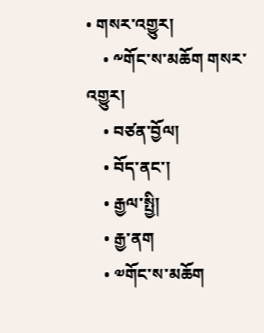• གསར་འགྱུར།
    • ༸གོང་ས་མཆོག གསར་འགྱུར།
    • བཙན་བྱོལ།
    • བོད་ནང་།
    • རྒྱལ་སྤྱི།
    • རྒྱ་ནག
    • ༧གོང་ས་མཆོག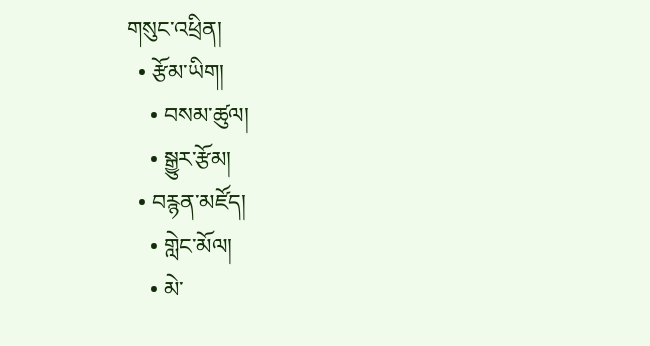གསུང་འཕྲིན།
  • རྩོམ་ཡིག།
    • བསམ་ཚུལ།
    • སྒྱུར་རྩོམ།
  • བརྙན་མཛོད།
    • གླེང་མོལ།
    • མེ་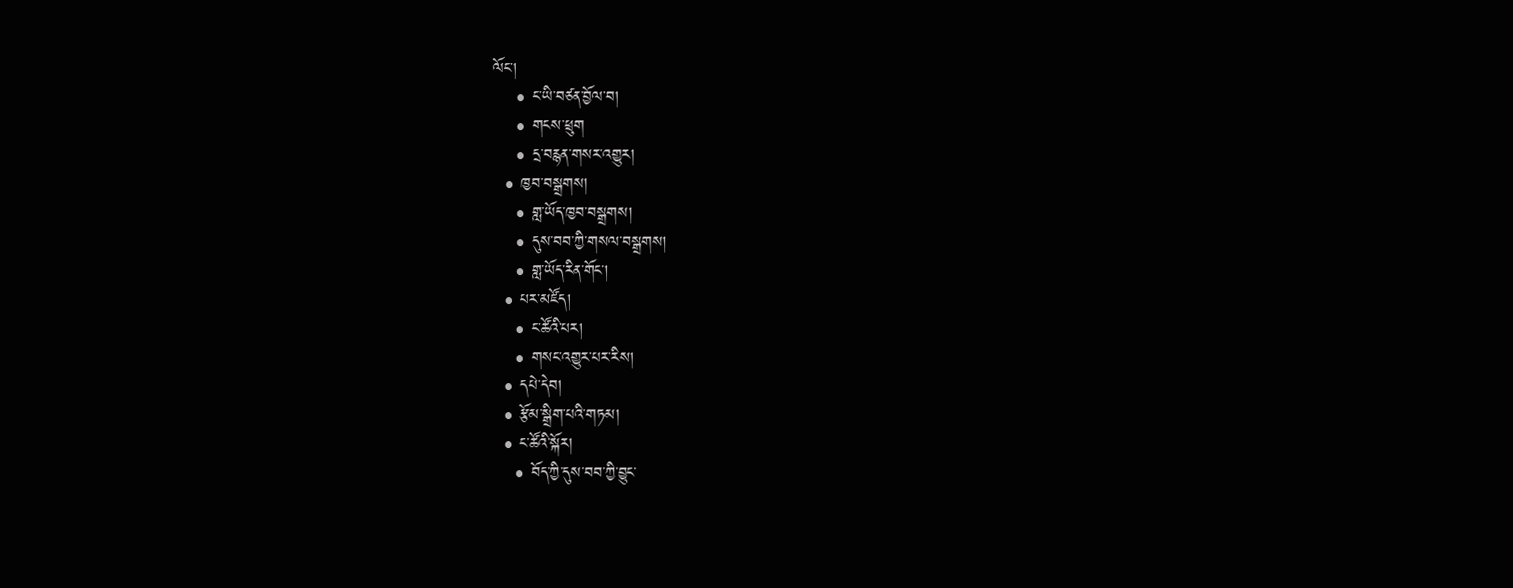ལོང་།
    • ང་ཡི་བཙན་བྱོལ་བ།
    • གངས་ཕྲུག
    • དྲ་བརྙན་གསར་འགྱུར།
  • ཁྱབ་བསྒྲགས།
    • གླ་ཡོད་ཁྱབ་བསྒྲགས།
    • དུས་བབ་ཀྱི་གསལ་བསྒྲགས།
    • གླ་ཡོད་རིན་གོང་།
  • པར་མཛོད།
    • ང་ཚོའི་པར།
    • གསང་འགྱུར་པར་རིས།
  • དཔེ་དེབ།
  • རྩོམ་སྒྲིག་པའི་གཏམ།
  • ང་ཚོའི་སྐོར།
    • བོད་ཀྱི་དུས་བབ་ཀྱི་བྱུང་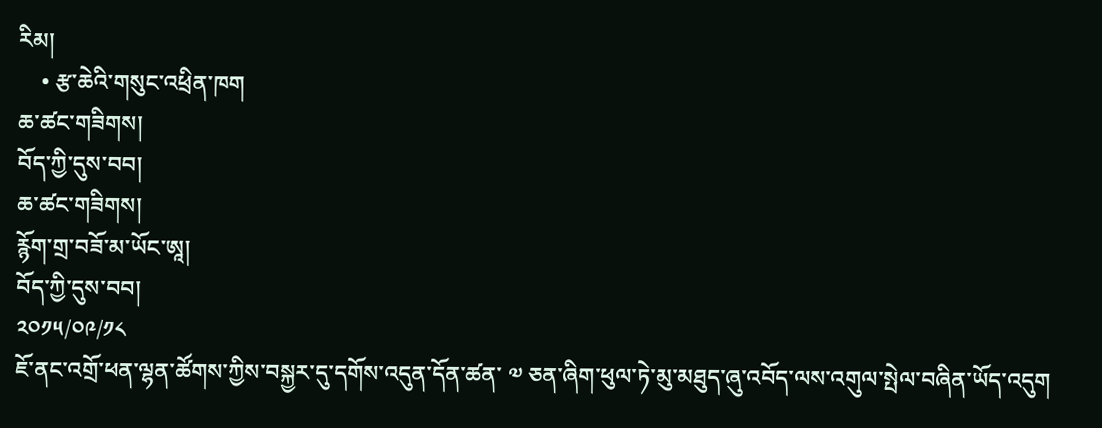རིམ།
    • རྩ་ཆེའི་གསུང་འཕྲིན་ཁག
ཆ་ཚང་གཟིགས།
བོད་ཀྱི་དུས་བབ།
ཆ་ཚང་གཟིགས།
རྙོག་གྲ་བཟོ་མ་ཡོང་ཨཱ།
བོད་ཀྱི་དུས་བབ།
༢༠༡༥/༠༩/༡༨
ཇོ་ནང་འགྲོ་ཕན་ལྷན་ཚོགས་ཀྱིས་བསྐྱར་དུ་དགོས་འདུན་དོན་ཚན་ ༧ ཅན་ཞིག་ཕུལ་ཏེ་མུ་མཐུད་ཞུ་འབོད་ལས་འགུལ་སྤེལ་བཞིན་ཡོད་འདུག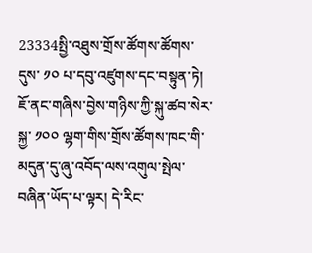23334སྤྱི་འཐུས་གྲོས་ཚོགས་ཚོགས་དུས་ ༡༠ པ་དབུ་འཛུགས་དང་བསྟུན་ཏེ། ཇོ་ནང་གཞིས་བྱེས་གཉིས་ཀྱི་སྐུ་ཚབ་སེར་སྐྱ་ ༡༠༠ ལྷག་གིས་གྲོས་ཚོགས་ཁང་གི་མདུན་དུ་ཞུ་འབོད་ལས་འགུལ་སྤེལ་བཞིན་ཡོད་པ་ལྟར། དེ་རིང་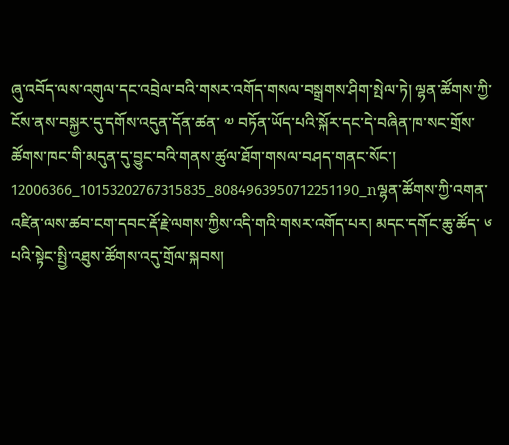ཞུ་འབོད་ལས་འགུལ་དང་འབྲེལ་བའི་གསར་འགོད་གསལ་བསྒྲགས་ཤིག་སྤེལ་ཏེ། ལྷན་ཚོགས་ཀྱི་ངོས་ནས་བསྐྱར་དུ་དགོས་འདུན་དོན་ཚན་ ༧ བཏོན་ཡོད་པའི་སྐོར་དང་དེ་བཞིན་ཁ་སང་གྲོས་ཚོགས་ཁང་གི་མདུན་དུ་བྱུང་བའི་གནས་ཚུལ་ཐོག་གསལ་བཤད་གནང་སོང་།
12006366_10153202767315835_8084963950712251190_nལྷན་ཚོགས་ཀྱི་འགན་འཛིན་ལས་ཚབ་ངག་དབང་རྡོ་རྗེ་ལགས་ཀྱིས་འདི་གའི་གསར་འགོད་པར། མདང་དགོང་ཆུ་ཚོད་ ༦ པའི་སྟེང་སྤྱི་འཐུས་ཚོགས་འདུ་གྲོལ་སྐབས།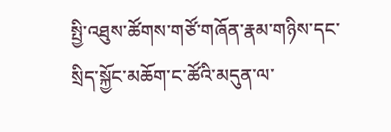སྤྱི་འཐུས་ཚོགས་གཙོ་གཞོན་རྣམ་གཉིས་དང་སྲིད་སྐྱོང་མཆོག་ང་ཚོའི་མདུན་ལ་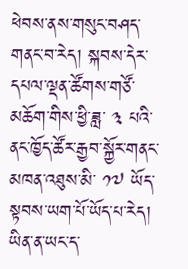ཕེབས་ནས་གསུང་བཤད་གནང་བ་རེད། སྐབས་དེར་དཔལ་ལྡན་ཚོགས་གཙོ་མཆོག་གིས་ཕྱི་ཟླ་ ༣ པའི་ནང་ཁྱོད་ཚོར་རྒྱབ་སྐྱོར་གནང་མཁན་འཐུས་མི་ ༡༧ ཡོད་སྟབས་ཡག་པོ་ཡོད་པ་རེད། ཡིན་ན་ཡང་ད་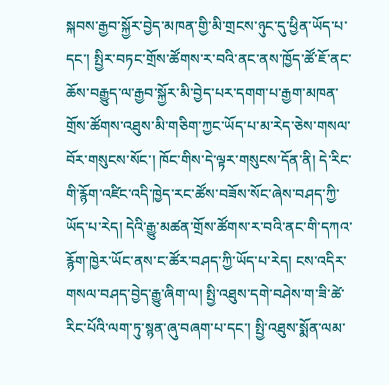སྐབས་རྒྱབ་སྐྱོར་བྱེད་མཁན་གྱི་མི་གྲངས་ཉུང་དུ་ཕྱིན་ཡོད་པ་དང་། སྤྱིར་བཏང་གྲོས་ཚོགས་ར་བའི་ནང་ནས་ཁྱོད་ཚོ་ཇོ་ནང་ཆོས་བརྒྱུད་ལ་རྒྱབ་སྐྱོར་མི་བྱེད་པར་དགག་པ་རྒྱག་མཁན་གྲོས་ཚོགས་འཐུས་མི་གཅིག་ཀྱང་ཡོད་པ་མ་རེད་ཅེས་གསལ་བོར་གསུངས་སོང་། ཁོང་གིས་དེ་ལྟར་གསུངས་དོན་ནི། དེ་རིང་གི་རྙོག་འཛིང་འདི་ཁྱེད་རང་ཚོས་བཟོས་སོང་ཞེས་བཤད་ཀྱི་ཡོད་པ་རེད། དེའི་རྒྱུ་མཚན་གྲོས་ཚོགས་ར་བའི་ནང་གི་དཀའ་རྙོག་ཁྱེར་ཡོང་ནས་ང་ཚོར་བཤད་ཀྱི་ཡོད་པ་རེད། ངས་འདིར་གསལ་བཤད་བྱེད་རྒྱུ་ཞིག་ལ། སྤྱི་འཐུས་དགེ་བཤེས་ག་ཟི་ཚེ་རིང་པོའི་ལག་ཏུ་སྙན་ཞུ་བཞག་པ་དང་། སྤྱི་འཐུས་སྨོན་ལམ་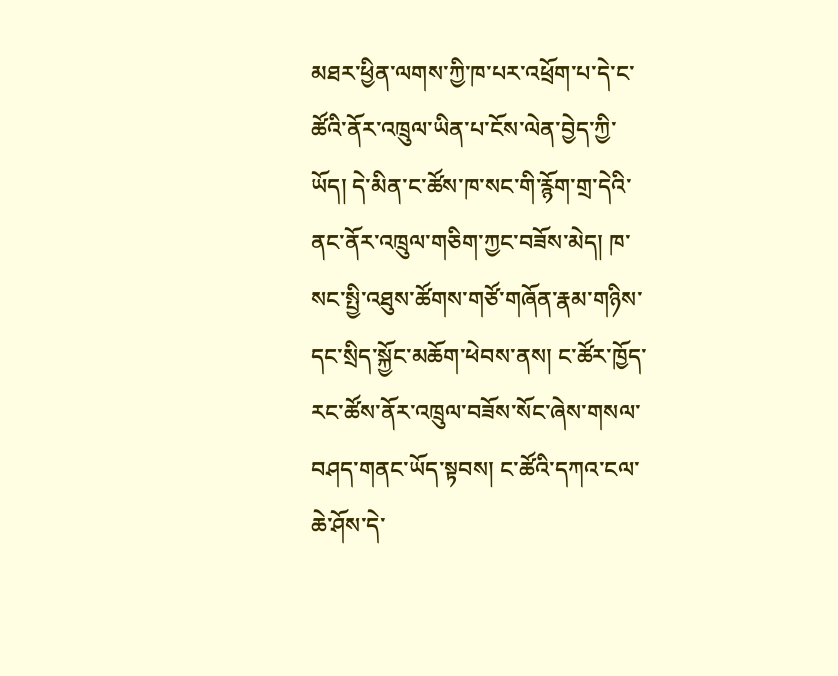མཐར་ཕྱིན་ལགས་ཀྱི་ཁ་པར་འཕྲོག་པ་དེ་ང་ཚོའི་ནོར་འཁྲུལ་ཡིན་པ་ངོས་ལེན་བྱེད་ཀྱི་ཡོད། དེ་མིན་ང་ཚོས་ཁ་སང་གི་རྙོག་གྲ་དེའི་ནང་ནོར་འཁྲུལ་གཅིག་ཀྱང་བཟོས་མེད། ཁ་སང་སྤྱི་འཐུས་ཚོགས་གཙོ་གཞོན་རྣམ་གཉིས་དང་སྲིད་སྐྱོང་མཆོག་ཕེབས་ནས། ང་ཚོར་ཁྱོད་རང་ཚོས་ནོར་འཁྲུལ་བཟོས་སོང་ཞེས་གསལ་བཤད་གནང་ཡོད་སྟབས། ང་ཚོའི་དཀའ་ངལ་ཆེ་ཤོས་དེ་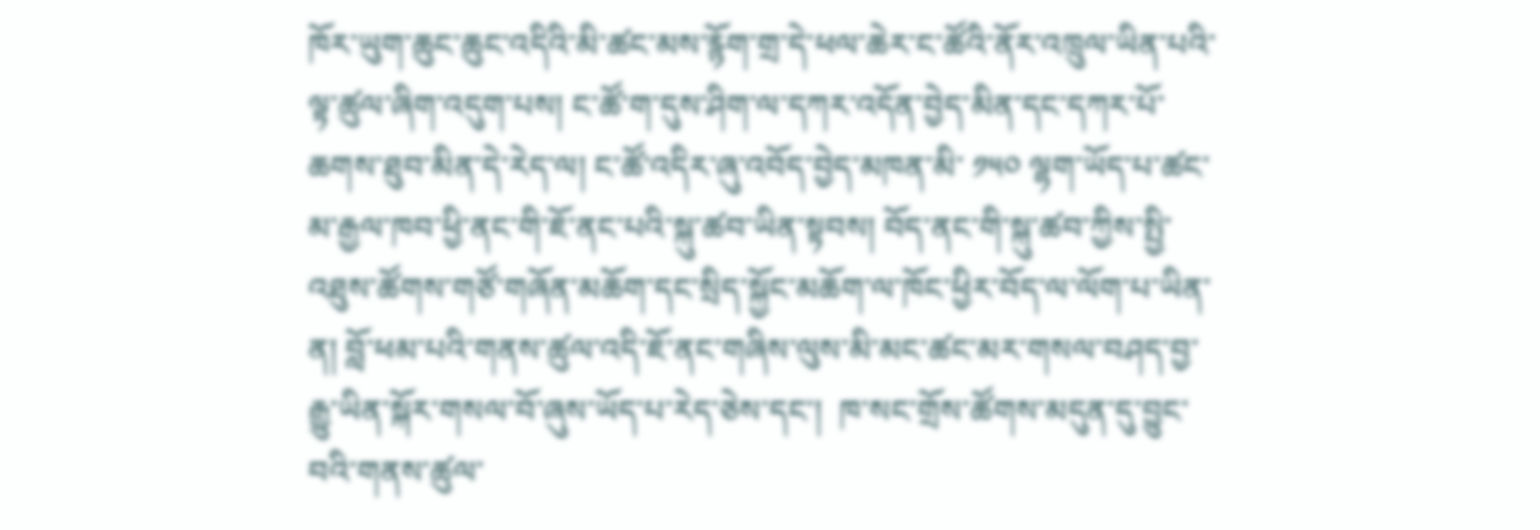ཁོར་ཡུག་ཆུང་ཆུང་འདིའི་མི་ཚང་མས་རྙོག་གྲ་དེ་ཕལ་ཆེར་ང་ཚོའི་ནོར་འཁྲུལ་ཡིན་པའི་ལྟ་ཚུལ་ཞིག་འདུག་པས། ང་ཚོ་ག་དུས་ཤིག་ལ་དཀར་འདོན་བྱེད་མིན་དང་དཀར་པོ་ཆགས་ཐུབ་མིན་དེ་རེད་ལ། ང་ཚོ་འདིར་ཞུ་འབོད་བྱེད་མཁན་མི་ ༡༥༠ ལྷག་ཡོད་པ་ཚང་མ་རྒྱལ་ཁབ་ཕྱི་ནང་གི་ཇོ་ནང་པའི་སྐུ་ཚབ་ཡིན་སྟབས། བོད་ནང་གི་སྐུ་ཚབ་ཀྱིས་སྤྱི་འཐུས་ཚོགས་གཙོ་གཞོན་མཆོག་དང་སྲིད་སྐྱོང་མཆོག་ལ་ཁོང་ཕྱིར་བོད་ལ་ལོག་པ་ཡིན་ན། བློ་ཕམ་པའི་གནས་ཚུལ་འདི་ཇོ་ནང་གཞིས་ལུས་མི་མང་ཚང་མར་གསལ་བཤད་བྱ་རྒྱུ་ཡིན་སྐོར་གསལ་བོ་ཞུས་ཡོད་པ་རེད་ཅེས་དང་།  ཁ་སང་གྲོས་ཚོགས་མདུན་དུ་བྱུང་བའི་གནས་ཚུལ་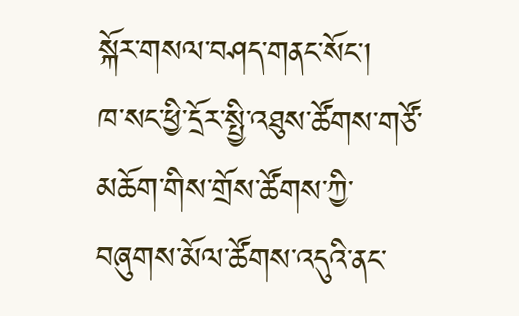སྐོར་གསལ་བཤད་གནང་སོང་།
ཁ་སང་ཕྱི་དྲོར་སྤྱི་འཐུས་ཚོགས་གཙོ་མཆོག་གིས་གྲོས་ཚོགས་ཀྱི་བཞུགས་མོལ་ཚོགས་འདུའི་ནང་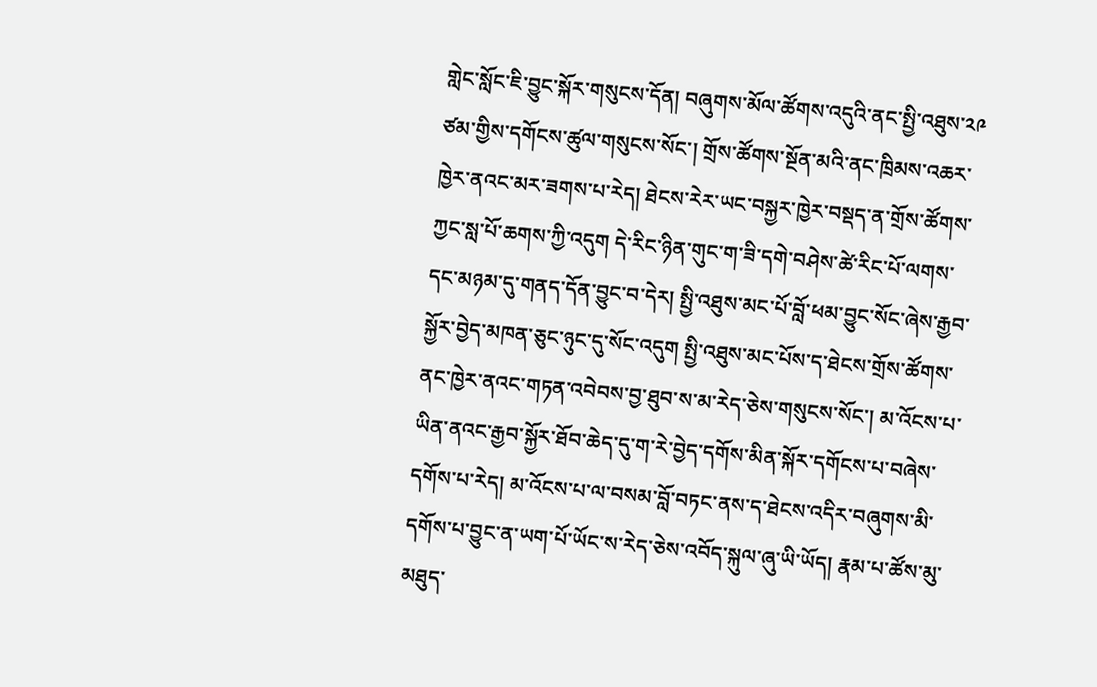གླེང་སློང་ཇི་བྱུང་སྐོར་གསུངས་དོན། བཞུགས་མོལ་ཚོགས་འདུའི་ནང་སྤྱི་འཐུས་༢༩ ཙམ་གྱིས་དགོངས་ཚུལ་གསུངས་སོང་། གྲོས་ཚོགས་སྔོན་མའི་ནང་ཁྲིམས་འཆར་ཁྱེར་ནའང་མར་ཟགས་པ་རེད། ཐེངས་རེར་ཡང་བསྐྱར་ཁྱེར་བསྡད་ན་གྲོས་ཚོགས་ཀྱང་སླ་པོ་ཆགས་ཀྱི་འདུག དེ་རིང་ཉིན་གུང་ག་ཟི་དགེ་བཤེས་ཚེ་རིང་པོ་ལགས་དང་མཉམ་དུ་གནད་དོན་བྱུང་བ་དེར། སྤྱི་འཐུས་མང་པོ་བློ་ཕམ་བྱུང་སོང་ཞེས་རྒྱབ་སྐྱོར་བྱེད་མཁན་ཅུང་ཉུང་དུ་སོང་འདུག སྤྱི་འཐུས་མང་པོས་ད་ཐེངས་གྲོས་ཚོགས་ནང་ཁྱེར་ནའང་གཏན་འབེབས་བྱ་ཐུབ་ས་མ་རེད་ཅེས་གསུངས་སོང་། མ་འོངས་པ་ཡིན་ནའང་རྒྱབ་སྐྱོར་ཐོབ་ཆེད་དུ་ག་རེ་བྱེད་དགོས་མིན་སྐོར་དགོངས་པ་བཞེས་དགོས་པ་རེད། མ་འོངས་པ་ལ་བསམ་བློ་བཏང་ནས་ད་ཐེངས་འདིར་བཞུགས་མི་དགོས་པ་བྱུང་ན་ཡག་པོ་ཡོང་ས་རེད་ཅེས་འབོད་སྐུལ་ཞུ་ཡི་ཡོད། རྣམ་པ་ཚོས་མུ་མཐུད་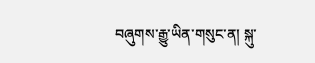བཞུགས་རྒྱུ་ཡིན་གསུང་ན། སྐུ་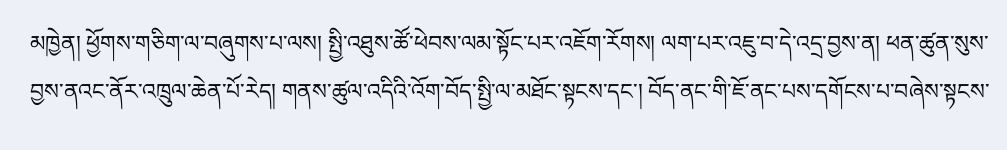མཁྱེན། ཕྱོགས་གཅིག་ལ་བཞུགས་པ་ལས། སྤྱི་འཐུས་ཚོ་ཕེབས་ལམ་སྟོང་པར་འཇོག་རོགས། ལག་པར་འཇུ་བ་དེ་འདྲ་བྱས་ན། ཕན་ཚུན་སུས་བྱས་ནའང་ནོར་འཁྲུལ་ཆེན་པོ་རེད། གནས་ཚུལ་འདིའི་འོག་བོད་སྤྱི་ལ་མཐོང་སྟངས་དང་། བོད་ནང་གི་ཇོ་ནང་པས་དགོངས་པ་བཞེས་སྟངས་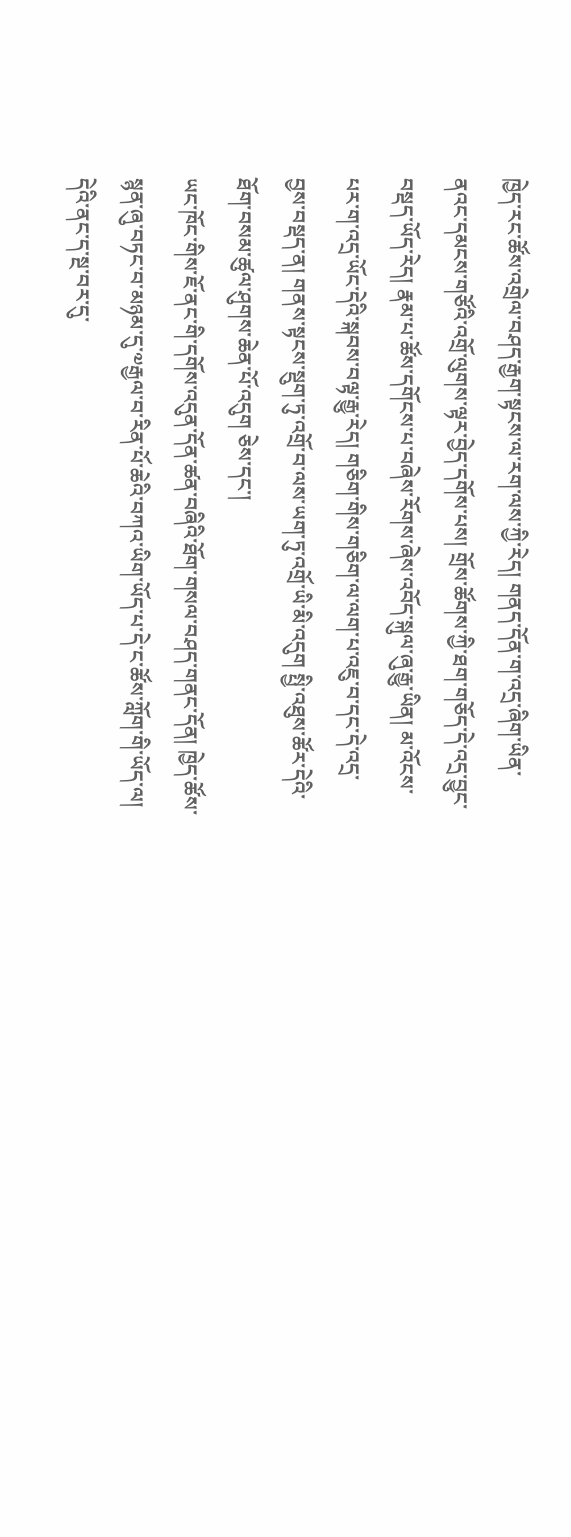ཁྱེད་རང་ཚོས་འགྲེལ་བཤད་རྒྱག་སྟངས་ལ་རག་ལས་ཀྱི་རེད། གནད་དོན་ག་འདྲ་ཞིག་ཡིན་ནའང་དམངས་གཙོའི་འགྲོ་ལུགས་ལྟར་བྱེད་དགོས་པས། གྲོས་ཚོགས་ཀྱི་ཐག་གཅོད་དེ་འདྲ་བྱུང་བསྡད་ཡོད་རེད། རྣམ་པ་ཚོས་དགོངས་པ་བཞེས་རོགས་ཞེས་འབོད་སྐུལ་ཞུ་རྒྱུ་ཡིན། མ་འོངས་པར་ག་འདྲ་ཡོང་དེའི་སྐབས་བལྟ་རྒྱུ་རེད། གཅིག་གིས་གཅིག་ལ་ལག་པ་འཇུ་བ་དང་དེ་འདྲ་བྱས་བསྡད་ན། གནས་སྟངས་སྡུག་ཏུ་འགྲོ་བ་ལས་ཡག་ཏུ་འགྲོ་ཡི་མི་འདུག སྤྱི་འཐུས་ཚོར་དེའི་ཐོག་བསམ་ཚུལ་ཤུགས་ཆེན་པོ་འདུག ཅེས་དང་།
ཡང་ཁོང་གིས་ཇོ་ནང་གི་དགོས་འདུན་དོན་ཚན་བཞིའི་ཐོག་གསལ་བཤད་གནང་དོན། ཁྱེད་ཚོས་སྙན་ཞུ་བཏང་བ་མཉམ་དུ་༧རྒྱལ་བ་རིན་པོ་ཆེའི་བཀའ་ཡིག་ཡོད་པ་དེ་ང་ཚོས་ཀློག་གི་ཡོད་ལ། དེའི་ནང་ད་སྔ་བར་དུ་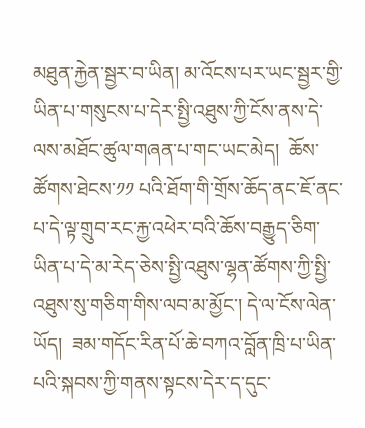མཐུན་རྐྱེན་སྦྱར་བ་ཡིན། མ་འོངས་པར་ཡང་སྦྱར་གྱི་ཡིན་པ་གསུངས་པ་དེར་སྤྱི་འཐུས་ཀྱི་ངོས་ནས་དེ་ལས་མཐོང་ཚུལ་གཞན་པ་གང་ཡང་མེད།  ཆོས་ཚོགས་ཐེངས་༡༡ པའི་ཐོག་གི་གྲོས་ཆོད་ནང་ཇོ་ནང་པ་དེ་ལྟ་གྲུབ་རང་རྐྱ་འཕེར་བའི་ཆོས་བརྒྱུད་ཅིག་ཡིན་པ་དེ་མ་རེད་ཅེས་སྤྱི་འཐུས་ལྷན་ཚོགས་ཀྱི་སྤྱི་འཐུས་སུ་གཅིག་གིས་ལབ་མ་མྱོང་། དེ་ལ་ངོས་ལེན་ཡོད།  ཟམ་གདོང་རིན་པོ་ཆེ་བཀའ་བློན་ཁྲི་པ་ཡིན་པའི་སྐབས་ཀྱི་གནས་སྟངས་དེར་ད་དུང་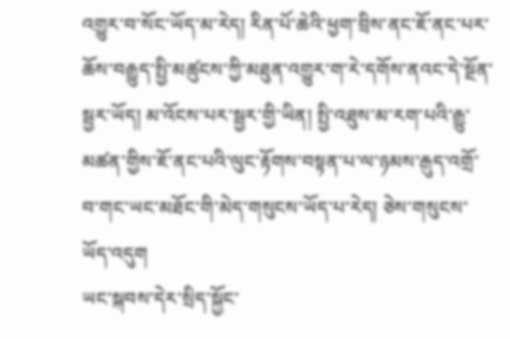འགྱུར་བ་སོང་ཡོད་མ་རེད། རིན་པོ་ཆེའི་ཕྱག་བྲིས་ནང་ཇོ་ནང་པར་ཆོས་བརྒྱུད་སྤྱི་མཚུངས་ཀྱི་མཐུན་འགྱུར་ག་རེ་དགོས་ནའང་དེ་སྔོན་སྦྱར་ཡོད། མ་འོངས་པར་སྦྱར་གྱི་ཡིན། སྤྱི་འཐུས་མ་རག་པའི་རྒྱུ་མཚན་གྱིས་ཇོ་ནང་པའི་ལུང་རྟོགས་བསྟན་པ་ལ་ཉམས་རྒུད་འགྲོ་བ་གང་ཡང་མཐོང་གི་མེད་གསུངས་ཡོད་པ་རེད། ཅེས་གསུངས་ཡོད་འདུག
ཡང་སྐབས་དེར་སྲིད་སྐྱོང་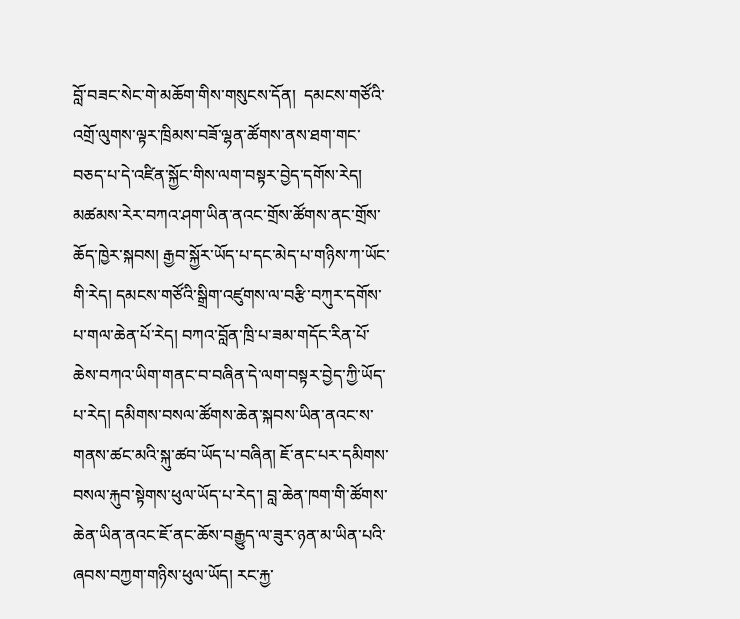བློ་བཟང་སེང་གེ་མཆོག་གིས་གསུངས་དོན།  དམངས་གཙོའི་འགྲོ་ལུགས་ལྟར་ཁྲིམས་བཟོ་ལྷན་ཚོགས་ནས་ཐག་གང་བཅད་པ་དེ་འཛིན་སྐྱོང་གིས་ལག་བསྟར་བྱེད་དགོས་རེད། མཚམས་རེར་བཀའ་ཤག་ཡིན་ནའང་གྲོས་ཚོགས་ནང་གྲོས་ཆོད་ཁྱེར་སྐབས། རྒྱབ་སྐྱོར་ཡོད་པ་དང་མེད་པ་གཉིས་ཀ་ཡོང་གི་རེད། དམངས་གཙོའི་སྒྲིག་འཛུགས་ལ་བརྩི་བཀུར་དགོས་པ་གལ་ཆེན་པོ་རེད། བཀའ་བློན་ཁྲི་པ་ཟམ་གདོང་རིན་པོ་ཆེས་བཀའ་ཡིག་གནང་བ་བཞིན་དེ་ལག་བསྟར་བྱེད་ཀྱི་ཡོད་པ་རེད། དམིགས་བསལ་ཚོགས་ཆེན་སྐབས་ཡིན་ནའང་ས་གནས་ཚང་མའི་སྐུ་ཚབ་ཡོད་པ་བཞིན། ཇོ་ནང་པར་དམིགས་བསལ་རྐུབ་སྟེགས་ཕུལ་ཡོད་པ་རེད་། བླ་ཆེན་ཁག་གི་ཚོགས་ཆེན་ཡིན་ནའང་ཇོ་ནང་ཆོས་བརྒྱུད་ལ་ཟུར་ཉན་མ་ཡིན་པའི་ཞབས་བཀྱག་གཉིས་ཕུལ་ཡོད། རང་རྐྱ་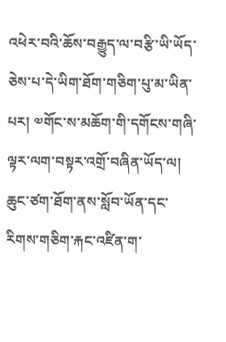འཕེར་བའི་ཆོས་བརྒྱུད་ལ་བརྩི་ཡི་ཡོད་ཅེས་པ་དེ་ཡིག་ཐོག་གཅིག་པུ་མ་ཡིན་པར། ༧གོང་ས་མཆོག་གི་དགོངས་གཞི་ལྟར་ལག་བསྟར་འགྲོ་བཞིན་ཡོད་ལ། ཆུང་ཙག་ཐོག་ནས་སློབ་ཡོན་དང་རིགས་གཅིག་རྐང་འཛིན་ག་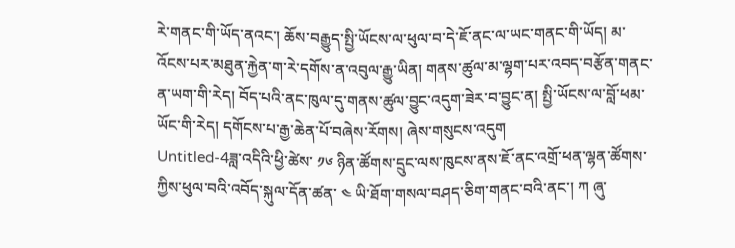རེ་གནང་གི་ཡོད་ནའང་། ཆོས་བརྒྱུད་སྤྱི་ཡོངས་ལ་ཕུལ་བ་དེ་ཇོ་ནང་ལ་ཡང་གནང་གི་ཡོད། མ་འོངས་པར་མཐུན་རྐྱེན་ག་རེ་དགོས་ན་འབུལ་རྒྱུ་ཡིན། གནས་ཚུལ་མ་ལྷག་པར་འབད་བརྩོན་གནང་ན་ཡག་གི་རེད། བོད་པའི་ནང་ཁུལ་དུ་གནས་ཚུལ་བྱུང་འདུག་ཟེར་བ་བྱུང་ན། སྤྱི་ཡོངས་ལ་བློ་ཕམ་ཡོང་གི་རེད། དགོངས་པ་རྒྱ་ཆེན་པོ་བཞེས་རོགས། ཞེས་གསུངས་འདུག
Untitled-4ཟླ་འདིའི་ཕྱི་ཚེས་ ༡༦ ཉིན་ཚོགས་དྲུང་ལས་ཁུངས་ནས་ཇོ་ནང་འགྲོ་ཕན་ལྷན་ཚོགས་ཀྱིས་ཕུལ་བའི་འབོད་སྐུལ་དོན་ཚན་ ༤ ཡི་ཐོག་གསལ་བཤད་ཅིག་གནང་བའི་ནང་། ཀ ཞུ་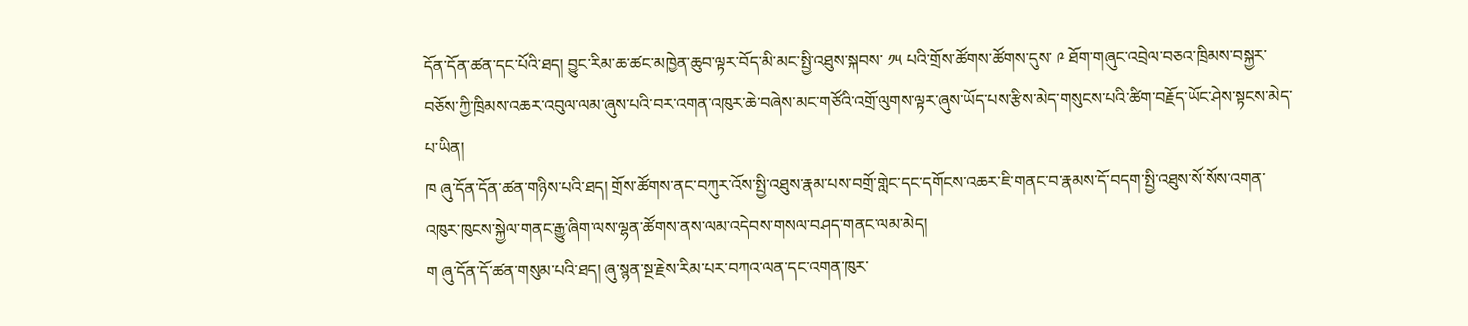དོན་དོན་ཚན་དང་པོའི་ཐད། བྱུང་རིམ་ཆ་ཚང་མཁྱེན་ཆུབ་ལྟར་བོད་མི་མང་སྤྱི་འཐུས་སྐབས་ ༡༥ པའི་གྲོས་ཚོགས་ཚོགས་དུས་ ༩ ཐོག་གཞུང་འབྲེལ་བཅའ་ཁྲིམས་བསྐྱར་བཅོས་ཀྱི་ཁྲིམས་འཆར་འབུལ་ལམ་ཞུས་པའི་བར་འགན་འཁུར་ཆེ་བཞེས་མང་གཙོའི་འགྲོ་ལུགས་ལྟར་ཞུས་ཡོད་པས་རྩིས་མེད་གསུངས་པའི་ཚིག་བརྗོད་ཡོང་ཤེས་སྟངས་མེད་པ་ཡིན།
ཁ ཞུ་དོན་དོན་ཚན་གཉིས་པའི་ཐད། གྲོས་ཚོགས་ནང་བཀུར་འོས་སྤྱི་འཐུས་རྣམ་པས་བགྲོ་གླེང་དང་དགོངས་འཆར་ཇི་གནང་བ་རྣམས་དོ་བདག་སྤྱི་འཐུས་སོ་སོས་འགན་འཁུར་ཁུངས་སྐྱེལ་གནང་རྒྱུ་ཞིག་ལས་ལྷན་ཚོགས་ནས་ལམ་འདེབས་གསལ་བཤད་གནང་ལམ་མེད།
ག ཞུ་དོན་དོ་ཚན་གསུམ་པའི་ཐད། ཞུ་སྙན་སྔ་རྗེས་རིམ་པར་བཀའ་ལན་དང་འགན་ཁུར་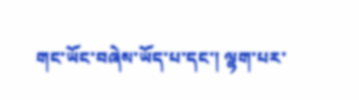གང་ཡོང་བཞེས་ཡོད་པ་དང་། ལྷག་པར་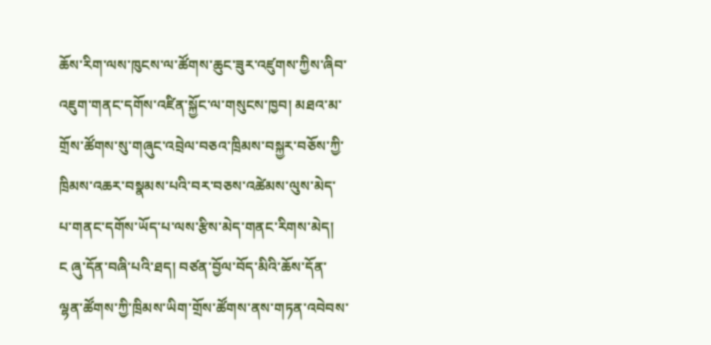ཆོས་རིག་ལས་ཁུངས་ལ་ཚོགས་ཆུང་ཟུར་འཛུགས་ཀྱིས་ཞིབ་འཇུག་གནང་དགོས་འཛིན་སྐྱོང་ལ་གསུངས་ཁྱབ། མཐའ་མ་གྲོས་ཚོགས་སུ་གཞུང་འབྲེལ་བཅའ་ཁྲིམས་བསྐྱར་བཅོས་ཀྱི་ཁྲིམས་འཆར་བསྣམས་པའི་བར་བཅས་འཚེམས་ལུས་མེད་པ་གནང་དགོས་ཡོད་པ་ལས་རྩིས་མེད་གནང་རིགས་མེད།
ང ཞུ་དོན་བཞི་པའི་ཐད། བཙན་བྱོལ་བོད་མིའི་ཆོས་དོན་ལྷན་ཚོགས་ཀྱི་ཁྲིམས་ཡིག་གྲོས་ཚོགས་ནས་གཏན་འབེབས་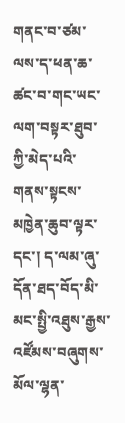གནང་བ་ཙམ་ལས་ད་ཕན་ཆ་ཚང་བ་གང་ཡང་ལག་བསྟར་ཐུབ་ཀྱི་མེད་པའི་གནས་སྟངས་མཁྱེན་ཆུབ་ལྟར་དང་། ད་ལམ་ཞུ་དོན་ཐད་བོད་མི་མང་སྤྱི་འཐུས་རྒྱས་འཛོམས་བཞུགས་མོལ་ལྷན་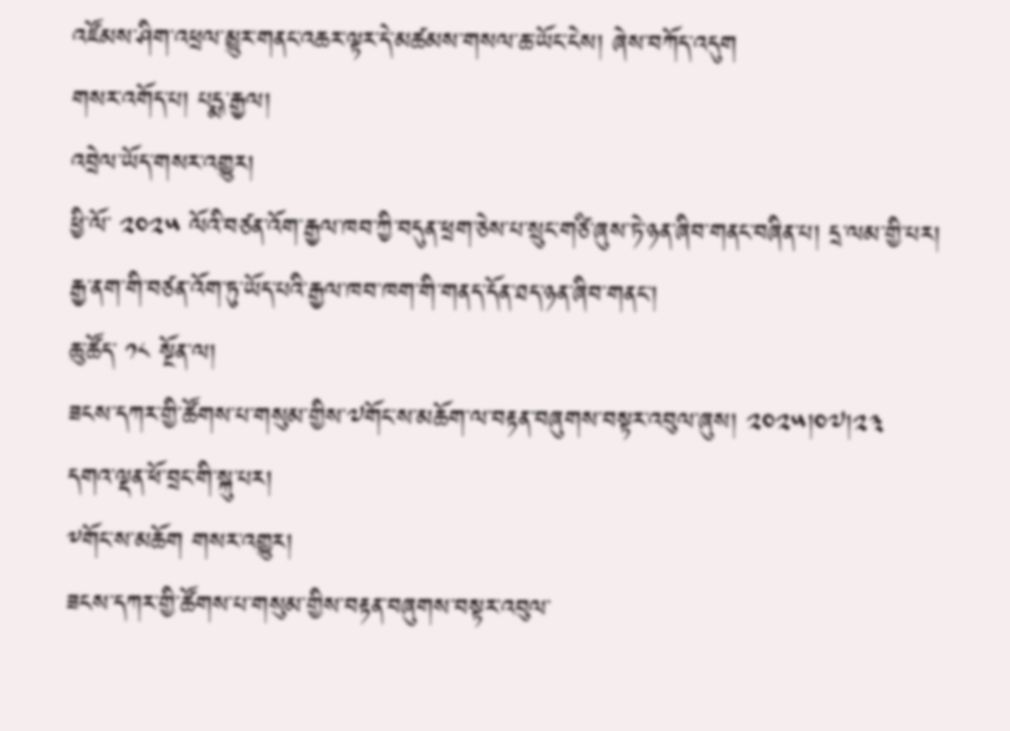འཛོམས་ཤིག་འཕྲལ་མྱུར་གནང་འཆར་ལྟར་དེ་མཚམས་གསལ་ཆ་ཡོང་ངེས། ཞེས་བཀོད་འདུག
གསར་འགོད་པ། པདྨ་རྒྱལ།
འབྲེལ་ཡོད་གསར་འགྱུར།
ཕྱི་ལོ་ ༢༠༢༥ ལོའི་བཙན་འོག་རྒྱལ་ཁབ་ཀྱི་བདུན་ཕྲག་ཅེས་པ་སྲུང་གཙི་ཞུས་ཏེ་ཉན་ཞིབ་གནང་བཞིན་པ། དྲ་ལམ་གྱི་པར།
རྒྱ་ནག་གི་བཙན་འོག་ཏུ་ཡོད་པའི་རྒྱལ་ཁབ་ཁག་གི་གནད་དོན་ཐད་ཉན་ཞིབ་གནང་།
ཆུ་ཚོད་ ༡༨ སྔོན་ལ།
ཟངས་དཀར་གྱི་ཚོགས་པ་གསུམ་གྱིས་༧གོང་ས་མཆོག་ལ་བརྟན་བཞུགས་བསྟར་འབུལ་ཞུས། ༢༠༢༥།༠༧།༢༣  དགའ་ལྡན་ཕོ་བྲང་གི་སྐུ་པར།
༸གོང་ས་མཆོག གསར་འགྱུར།
ཟངས་དཀར་གྱི་ཚོགས་པ་གསུམ་གྱིས་བརྟན་བཞུགས་བསྟར་འབུལ་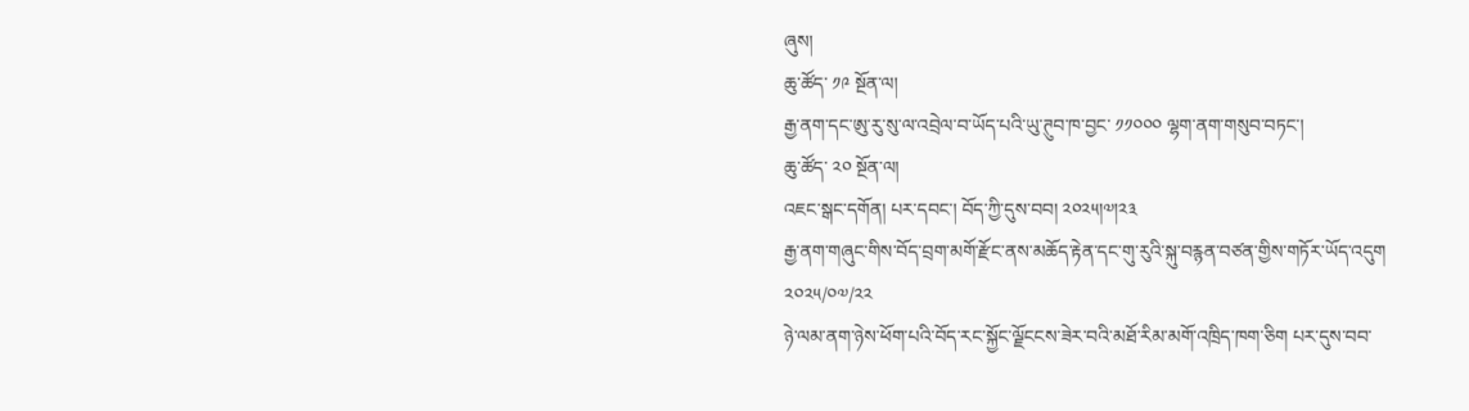ཞུས།
ཆུ་ཚོད་ ༡༩ སྔོན་ལ།
རྒྱ་ནག་དང་ཨུ་རུ་སུ་ལ་འབྲེལ་བ་ཡོད་པའི་ཡུ་ཊུབ་ཁ་བྱང་ ༡༡༠༠༠ ལྷག་ནག་གསུབ་བཏང་།
ཆུ་ཚོད་ ༢༠ སྔོན་ལ།
འཇང་སྒང་དགོན། པར་དབང་། བོད་ཀྱི་དུས་བབ། ༢༠༢༥།༧།༢༣
རྒྱ་ནག་གཞུང་གིས་བོད་བྲག་མགོ་རྫོང་ནས་མཆོད་རྟེན་དང་གུ་རུའི་སྐུ་བརྙན་བཙན་གྱིས་གཏོར་ཡོད་འདུག
༢༠༢༥/༠༧/༢༢
ཉེ་ལམ་ནག་ཉེས་ཕོག་པའི་བོད་རང་སྐྱོང་ལྗོངངས་ཟེར་བའི་མཐོ་རིམ་མགོ་འཁྲིད་ཁག་ཅིག པར་དུས་བབ་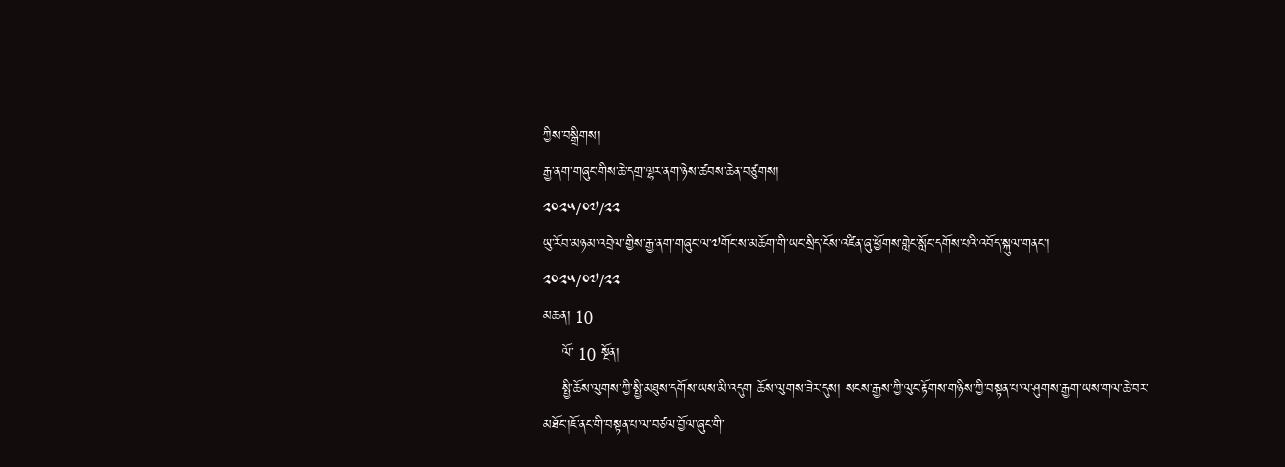ཀྱིས་བསྒྲིགས།
རྒྱ་ནག་གཞུང་གིས་ཆེ་དགྲ་ལྷར་ནག་ཉེས་ཚབས་ཆེན་བཙུགས།
༢༠༢༥/༠༧/༢༢
ཡུ་རོབ་མཉམ་འབྲེལ་གྱིས་རྒྱ་ནག་གཞུང་ལ་༧གོང་ས་མཆོག་གི་ཡང་སྲིད་ངོས་འཛིན་ཞུ་ཕྱོགས་གླེང་སློང་དགོས་པའི་འབོད་སྐུལ་གནང་།
༢༠༢༥/༠༧/༢༢
མཆན། 10
    ལོ་ 10 སྔོན།
    སྤྱི་ཆོས་ལུགས་ཀྱི་སྤྱི་མཐུས་དགོས་ཡས་མི་འདུག ཆོས་ལུགས་ཟེར་དུས། སངས་རྒྱས་ཀྱི་ལུང་རྟོགས་གཉིས་ཀྱི་བསྟན་པ་ལ་ཤུགས་རྒྱག་ཡས་གལ་ཆེ་བར་མཐོང་།ཇོ་ནང་གི་བསྟན་པ་ལ་བཙལ་བྱོལ་ཞུང་གི་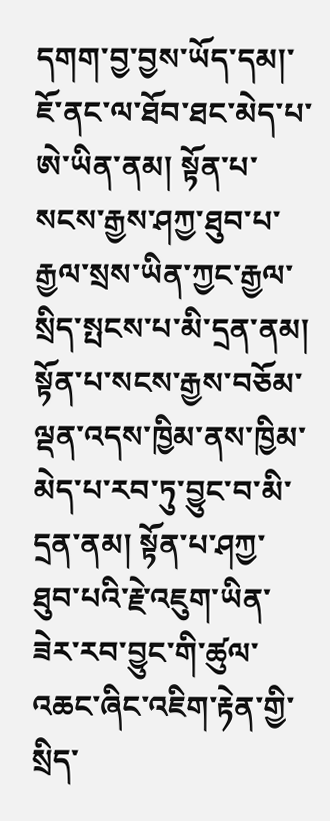དགག་བྱ་བྱས་ཡོད་དམ།་ ཇོ་ནང་ལ་ཐོབ་ཐང་མེད་པ་ཨེ་ཡིན་ནམ། སྟོན་པ་སངས་རྒྱས་ཤཀྱ་ཐུབ་པ་རྒྱལ་སྲས་ཡིན་ཀྱང་རྒྱལ་སྲིད་སྤངས་པ་མི་དྲན་ནམ། སྟོན་པ་སངས་རྒྱས་བཅོམ་ལྡན་འདས་ཁྱིམ་ནས་ཁྱིམ་མེད་པ་རབ་ཏུ་བྱུང་བ་མི་དྲན་ནམ། སྟོན་པ་ཤཀྱ་ཐུབ་པའི་རྗེ་འཇུག་ཡིན་ཟེར་རབ་བྱུང་གི་ཚུལ་འཆང་ཞིང་འཇིག་རྟེན་གྱི་སྲིད་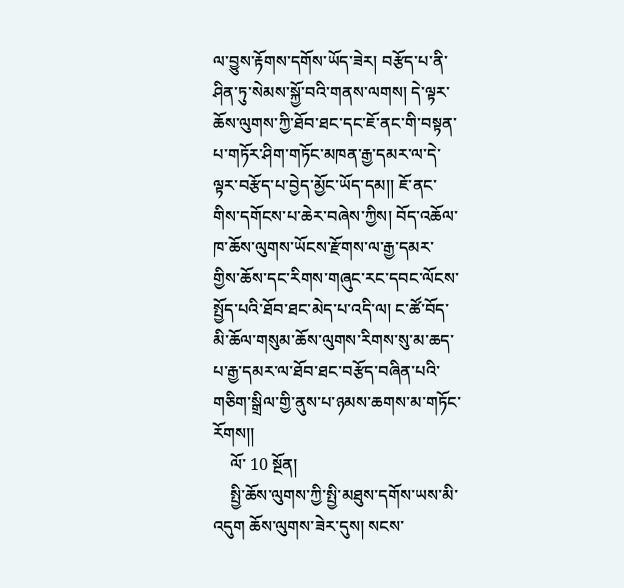ལ་བྱུས་རྟོགས་དགོས་ཡོད་ཟེར། བརྩོད་པ་ནི་ཤིན་ཏུ་སེམས་སྐྱོ་བའི་གནས་ལགས། དེ་ལྟར་ཆོས་ལུགས་ཀྱི་ཐོབ་ཐང་དང་ཇོ་ནང་གི་བསྟན་པ་གཏོར་ཤིག་གཏོང་མཁན་རྒྱ་དམར་ལ་དེ་ལྟར་བརྩོད་པ་བྱེད་མྱོང་ཡོད་དམ།། ཇོ་ནང་གིས་དགོངས་པ་ཆེར་བཞེས་ཀྱིས། བོད་འཆོལ་ཁ་ཆོས་ལུགས་ཡོངས་རྫོགས་ལ་རྒྱ་དམར་གྱིས་ཆོས་དང་རིགས་གཞུང་རང་དབང་ལོངས་སྤྱོད་པའི་ཐོབ་ཐང་མེད་པ་འདི་ལ། ང་ཚོ་བོད་མི་ཆོལ་གསུམ་ཆོས་ལུགས་རིགས་སུ་མ་ཆད་པ་རྒྱ་དམར་ལ་ཐོབ་ཐང་བརྩོད་བཞིན་པའི་གཅིག་སྒྲིལ་གྱི་ནུས་པ་ཉམས་ཆགས་མ་གཏོང་རོགས།།
    ལོ་ 10 སྔོན།
    སྤྱི་ཆོས་ལུགས་ཀྱི་སྤྱི་མཐུས་དགོས་ཡས་མི་འདུག ཆོས་ལུགས་ཟེར་དུས། སངས་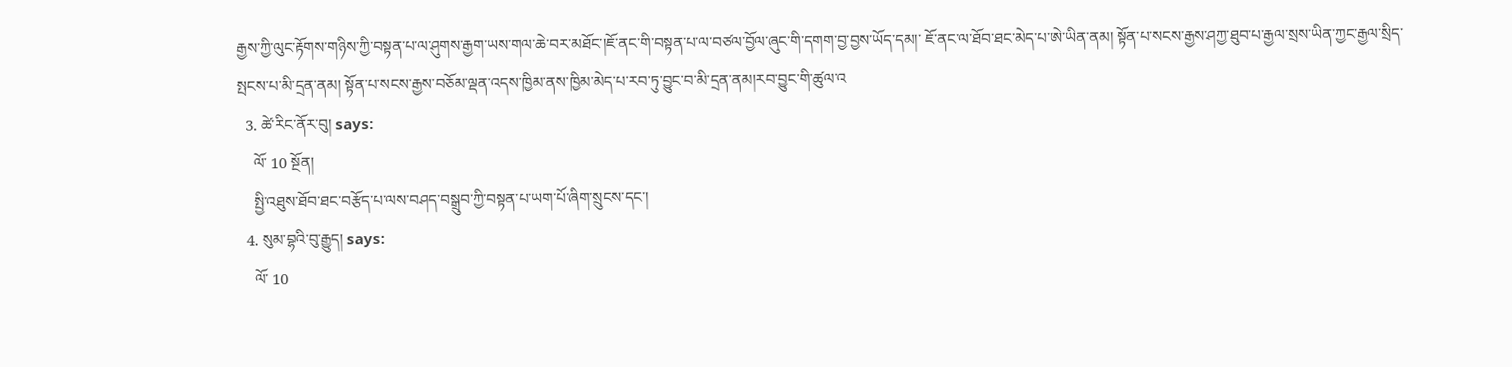རྒྱས་ཀྱི་ལུང་རྟོགས་གཉིས་ཀྱི་བསྟན་པ་ལ་ཤུགས་རྒྱག་ཡས་གལ་ཆེ་བར་མཐོང་།ཇོ་ནང་གི་བསྟན་པ་ལ་བཙལ་བྱོལ་ཞུང་གི་དགག་བྱ་བྱས་ཡོད་དམ།་ ཇོ་ནང་ལ་ཐོབ་ཐང་མེད་པ་ཨེ་ཡིན་ནམ། སྟོན་པ་སངས་རྒྱས་ཤཀྱ་ཐུབ་པ་རྒྱལ་སྲས་ཡིན་ཀྱང་རྒྱལ་སྲིད་སྤངས་པ་མི་དྲན་ནམ། སྟོན་པ་སངས་རྒྱས་བཅོམ་ལྡན་འདས་ཁྱིམ་ནས་ཁྱིམ་མེད་པ་རབ་ཏུ་བྱུང་བ་མི་དྲན་ནམ།རབ་བྱུང་གི་ཚུལ་འ
  3. ཚེ་རིང་ནོར་བུ། says:
    ལོ་ 10 སྔོན།
    སྤྱི་འཐུས་ཐོབ་ཐང་བརྩོད་པ་ལས་བཤད་བསྒྲུབ་ཀྱི་བསྟན་པ་ཡག་པོ་ཞིག་སྲུངས་དང་།
  4. སུམ་བྷའི་བུ་རྒྱུད། says:
    ལོ་ 10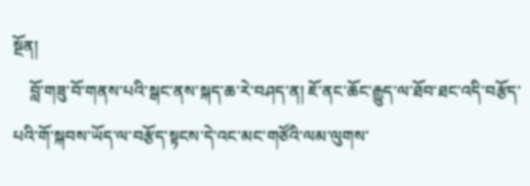སྔོན།
    བློ་གཟུ་བོ་གནས་པའི་སྒང་ནས་སྐད་ཆ་རེ་བཤད་ན། ཇོ་ནང་ཆོང་རྒྱུད་ལ་ཐོབ་ཐང་འདི་བརྩོད་པའི་གོ་སྐབས་ཡོད་ལ་བརྩོད་སྟངས་དེ་འང་མང་གཙོའི་ལམ་ལུགས་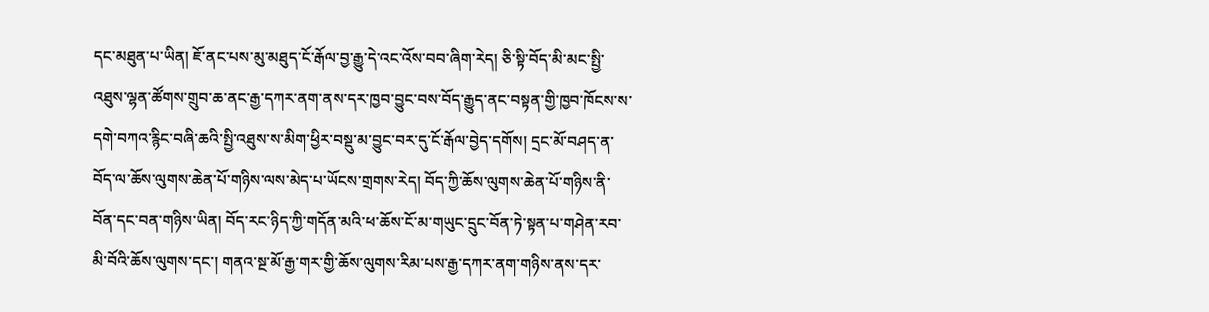དང་མཐུན་པ་ཡིན། ཇོ་ནང་པས་མུ་མཐུད་ངོ་རྒོལ་བྱ་རྒྱུ་དེ་འང་འོས་བབ་ཞིག་རེད། ཅི་སྟི་བོད་མི་མང་སྤྱི་འཐུས་ལྷན་ཚོགས་གྲུབ་ཆ་ནང་རྒྱ་དཀར་ནག་ནས་དར་ཁྱབ་བྱུང་བས་བོད་རྒྱུད་ནང་བསྟན་གྱི་ཁྱབ་ཁོངས་ས་དགེ་བཀའ་རྙིང་བཞི་ཆའི་སྤྱི་འཐུས་ས་མིག་ཕྱིར་བསྡུ་མ་བྱུང་བར་དུ་ངོ་རྒོལ་བྱེད་དགོས། དྲང་མོ་བཤད་ན་བོད་ལ་ཆོས་ལུགས་ཆེན་པོ་གཉིས་ལས་མེད་པ་ཡོངས་གྲགས་རེད། བོད་ཀྱི་ཆོས་ལུགས་ཆེན་པོ་གཉིས་ནི་བོན་དང་བན་གཉིས་ཡིན། བོད་རང་ཉིད་ཀྱི་གདོན་མའི་ཕ་ཆོས་ངོ་མ་གཡུང་དྲུང་བོན་ཏེ་སྟན་པ་གཤེན་རབ་མི་བོའི་ཆོས་ལུགས་དང་། གནའ་སྔ་མོ་རྒྱ་གར་གྱི་ཆོས་ལུགས་རིམ་པས་རྒྱ་དཀར་ནག་གཉིས་ནས་དར་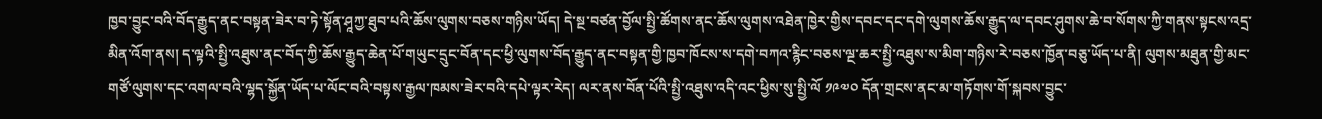ཁྱབ་བྱུང་བའི་བོད་རྒྱུད་ནང་བསྟན་ཟེར་བ་ཏེ་སྟོན་ཤཱཀྱ་ཐུབ་པའི་ཆོས་ལུགས་བཅས་གཉིས་ཡོད། དེ་སྔ་བཙན་བྱོལ་སྤྱི་ཚོགས་ནང་ཆོས་ལུགས་འཐེན་ཁྱེར་གྱིས་དབང་དང་དགེ་ལུགས་ཆོས་རྒྱུད་ལ་དབང་ཤུགས་ཆེ་བ་སོགས་ཀྱི་གནས་སྟངས་འདྲ་མིན་འོག་ནས། ད་ལྟའི་སྤྱི་འཐུས་ནང་བོད་ཀྱི་ཆོས་རྒྱུད་ཆེན་པོ་གཡུང་དྲུང་བོན་དང་ཕྱི་ལུགས་བོད་རྒྱུད་ནང་བསྟན་གྱི་ཁྱབ་ཁོངས་ས་དགེ་བཀའ་རྙིང་བཅས་ལྔ་ཆར་སྤྱི་འཐུས་ས་མིག་གཉིས་རེ་བཅས་ཁྱོན་བཅུ་ཡོད་པ་ནི། ལུགས་མཐུན་གྱི་མང་གཙོ་ལུགས་དང་འགལ་བའི་ལྷད་སྐྱོན་ཡོད་པ་ལོང་བའི་བསྟས་རྒྱལ་ཁམས་ཟེར་བའི་དཔེ་ལྟར་རེད། ལར་ནས་བོན་པོའི་སྤྱི་འཐུས་འདི་འང་ཕྱིས་སུ་སྤྱི་ལོ ༡༩༧༠ དོན་གྲངས་ནང་མ་གཏོགས་གོ་སྐབས་བྱུང་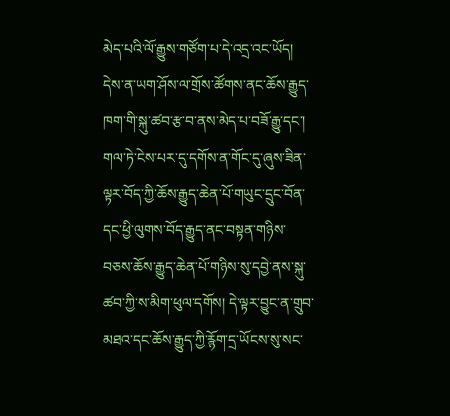མེད་པའི་ལོ་རྒྱུས་གཙོག་པ་དེ་འདྲ་འང་ཡོད། དེས་ན་ཡག་ཤོས་ལ་གྲོས་ཚོགས་ནང་ཆོས་རྒྱུད་ཁག་གི་སྐུ་ཚབ་རྩ་བ་ནས་མེད་པ་བཟོ་རྒྱུ་དང་། གལ་ཏེ་ངེས་པར་དུ་དགོས་ན་གོང་དུ་ཞུས་ཟིན་ལྟར་བོད་ཀྱི་ཆོས་རྒྱུད་ཆེན་པོ་གཡུང་དྲུང་བོན་དང་ཕྱི་ལུགས་བོད་རྒྱུད་ནང་བསྟན་གཉིས་བཅས་ཆོས་རྒྱུད་ཆེན་པོ་གཉིས་སུ་དབྱེ་ནས་སྐུ་ཚབ་ཀྱི་ས་མིག་ཕུལ་དགོས། དེ་ལྟར་བྱུང་ན་གྲུབ་མཐའ་དང་ཆོས་རྒྱུད་ཀྱི་རྙོག་དྲ་ཡོངས་སུ་སང་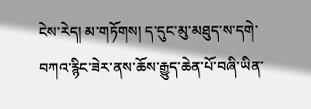ངེས་རེད། མ་གཏོགས། ད་དུང་མུ་མཐུད་ས་དགེ་བཀའ་རྙིང་ཟེར་ནས་ཆོས་རྒྱུད་ཆེན་པོ་བཞི་ཡིན་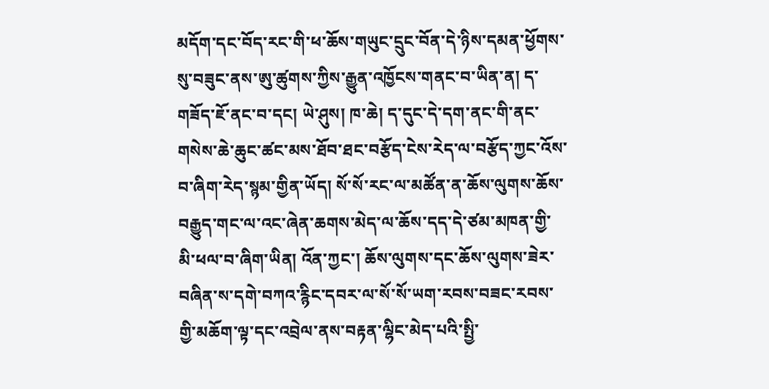མདོག་དང་བོད་རང་གི་ཕ་ཆོས་གཡུང་དྲུང་བོན་དེ་ཉིས་དམན་ཕྱོགས་སུ་བཟུང་ནས་ཨུ་ཚུགས་ཀྱིས་རྒྱུན་འཁྱོངས་གནང་བ་ཡིན་ན། ད་གཟོད་ཇོ་ནང་བ་དང། ཡེ་ཤུས། ཁ་ཆེ། ད་དུང་དེ་དག་ནང་གི་ནང་གསེས་ཆེ་ཆུང་ཚང་མས་ཐོབ་ཐང་བརྩོད་ངེས་རེད་ལ་བརྩོད་ཀྱང་འོས་བ་ཞིག་རེད་སྙམ་གྱིན་ཡོད། སོ་སོ་རང་ལ་མཚོན་ན་ཆོས་ལུགས་ཆོས་བརྒྱུད་གང་ལ་འང་ཞེན་ཆགས་མེད་ལ་ཆོས་དད་དེ་ཙམ་མཁན་གྱི་མི་ཕལ་བ་ཞིག་ཡིན། འོན་ཀྱང་། ཆོས་ལུགས་དང་ཆོས་ལུགས་ཟེར་བཞིན་ས་དགེ་བཀའ་རྙིང་དབར་ལ་སོ་སོ་ཡག་རབས་བཟང་རབས་གྱི་མཆོག་ལྟ་དང་འབྲེལ་ནས་བརྟན་ལྷིང་མེད་པའི་སྤྱི་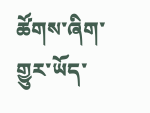ཚོགས་ཞིག་གྱུར་ཡོད་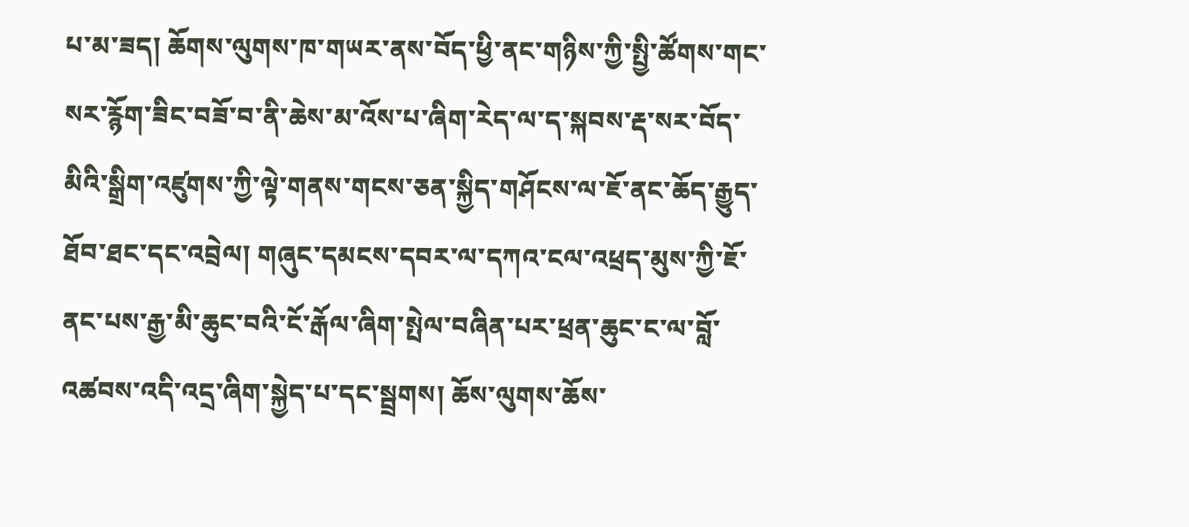པ་མ་ཟད། ཆོགས་ལུགས་ཁ་གཡར་ནས་བོད་ཕྱི་ནང་གཉིས་ཀྱི་སྤྱི་ཚོགས་གང་སར་རྙོག་ཟིང་བཟོ་བ་ནི་ཆེས་མ་འོས་པ་ཞིག་རེད་ལ་ད་སྐབས་རྡ་སར་བོད་མིའི་སྒྲིག་འཛུགས་ཀྱི་ལྟེ་གནས་གངས་ཅན་སྐྱིད་གཤོངས་ལ་ཇོ་ནང་ཆོད་རྒྱུད་ཐོབ་ཐང་དང་འབྲེལ། གཞུང་དམངས་དབར་ལ་དཀའ་ངལ་འཕྲད་མུས་ཀྱི་ཇོ་ནང་པས་རྒྱ་མི་ཆུང་བའི་ངོ་རྒོལ་ཞིག་སྤེལ་བཞིན་པར་ཕྲན་ཆུང་ང་ལ་བློ་འཚབས་འདི་འདྲ་ཞིག་སྐྱེད་པ་དང་སྦྲགས། ཆོས་ལུགས་ཆོས་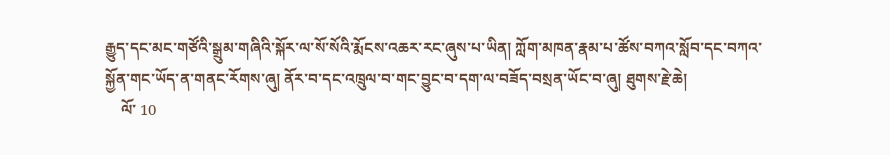རྒྱུད་དང་མང་གཙོའི་སྒྲུམ་གཞིའི་སྐོར་ལ་སོ་སོའི་རྨོངས་འཆར་རང་ཞུས་པ་ཡིན། ཀློག་མཁན་རྣམ་པ་ཚོས་བཀའ་སློབ་དང་བཀའ་སྐྱོན་གང་ཡོད་ན་གནང་རོགས་ཞུ། ནོར་བ་དང་འཁྲུལ་བ་གང་བྱུང་བ་དག་ལ་བཟོད་བསྲན་ཡོང་བ་ཞུ། ཐུགས་རྗེ་ཆེ།
    ལོ་ 10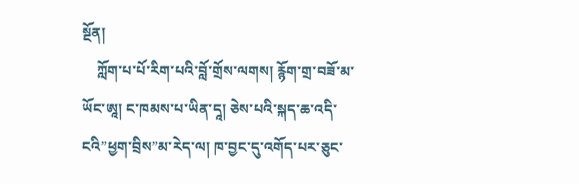སྔོན།
    ཀློག་པ་པོ་རིག་པའི་བློ་གྲོས་ལགས། རྙོག་གྲ་བཟོ་མ་ཡོང་ཨཱ། ང་ཁམས་པ་ཡིན་དཱ། ཅེས་པའི་སྐད་ཆ་འདི་ངའི”ཕྱག་བྲིས”མ་རེད་ལ། ཁ་བྱང་དུ་འགོད་པར་ཅུང་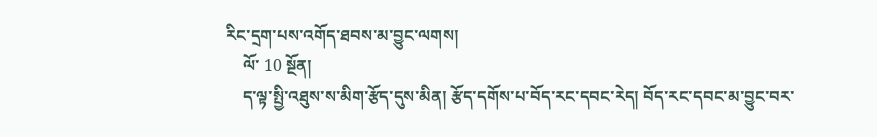རིང་དྲག་པས་འགོད་ཐབས་མ་བྱུང་ལགས།
    ལོ་ 10 སྔོན།
    ད་ལྟ་སྤྱི་འཐུས་ས་མིག་རྩོད་དུས་མིན། རྩོད་དགོས་པ་བོད་རང་དབང་རེད། བོད་རང་དབང་མ་བྱུང་བར་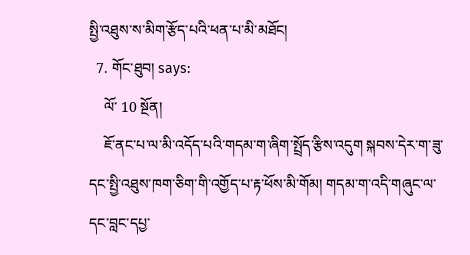སྤྱི་འཐུས་ས་མིག་རྩོད་པའི་ཕན་པ་མི་མཐོང།
  7. གོང་ཐུབ། says:
    ལོ་ 10 སྔོན།
    ཇོ་ནང་པ་ལ་མི་འདོད་པའི་གདམ་ག་ཞིག་སྤྲོད་རྩིས་འདུག སྐབས་དེར་ག་ཟུ་དང་སྤྱི་འཐུས་ཁག་ཅིག་གི་འགྱོད་པ་རྟ་ཕོས་མི་གོམ། གདམ་ག་འདི་གཞུང་ལ་དང་བླང་དཔྱ་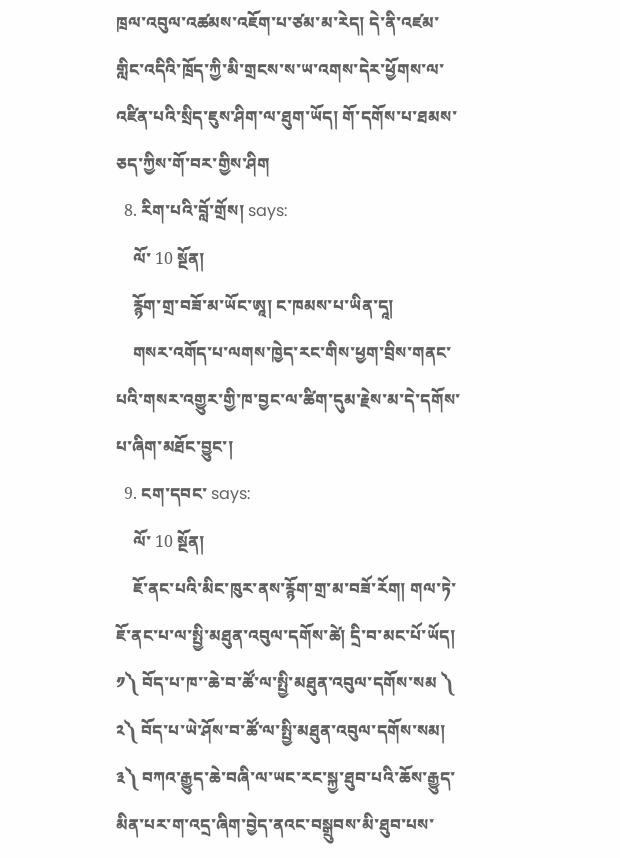ཁྲལ་འབུལ་འཚམས་འཇོག་པ་ཙམ་མ་རེད། དེ་ནི་འཛམ་གླིང་འདིའི་ཁྲོད་ཀྱི་མི་གྲངས་ས་ཡ་འགས་དེར་ཕྱོགས་ལ་འཛིན་པའི་སྲིད་ཇུས་ཤིག་ལ་ཐུག་ཡོད། གོ་དགོས་པ་ཐམས་ཅད་ཀྱིས་གོ་བར་གྱིས་ཤིག
  8. རིག་པའི་བློ་གྲོས། says:
    ལོ་ 10 སྔོན།
    རྙོག་གྲ་བཟོ་མ་ཡོང་ཨཱ། ང་ཁམས་པ་ཡིན་དཱ།
    གསར་འགོད་པ་ལགས་ཁྱེད་རང་གིས་ཕྱག་བྲིས་གནང་པའི་གསར་འགྱུར་གྱི་ཁ་བྱང་ལ་ཚིག་དུམ་རྗེས་མ་དེ་དགོས་པ་ཞིག་མཐོང་བྱུང་།
  9. ངག་དབང་ says:
    ལོ་ 10 སྔོན།
    ཇོ་ནང་པའི་མིང་ཁུར་ནས་རྙོག་གྲ་མ་བཟོ་རོག། གལ་ཏེ་ཇོ་ནང་པ་ལ་སྤྱི་མཐུན་འབུལ་དགོས་ཚེ། དྲི་བ་མང་པོ་ཡོད། ༡༽ བོད་པ་ཁ་་ཆེ་བ་ཚོ་ལ་སྤྱི་མཐུན་འབུལ་དགོས་སམ ༽ ༢༽ བོད་པ་ཡེ་ཤོས་བ་ཚོ་ལ་སྤྱི་མཐུན་འབུལ་དགོས་སམ། ༣༽ བཀའ་རྒྱུད་ཆེ་བཞི་ལ་ཡང་རང་སྐྱ་ཐུབ་པའི་ཆོས་རྒྱུད་མིན་པར་ག་འདྲ་ཞིག་བྱེད་ནའང་བསྒྲུབས་མི་ཐུབ་པས་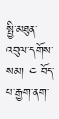སྤྱི་མཐུན་འབུལ་དགོས་སམ། ༤ བོད་པ་རྒྱག་ནག་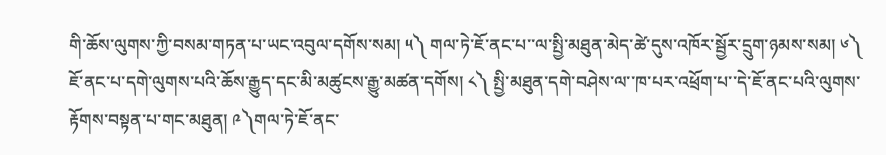གི་ཆོས་ལུགས་ཀྱི་བསམ་གཏན་པ་ཡང་འབུལ་དགོས་སམ། ༥༽ གལ་ཏེ་ཇོ་ནང་པ་་ལ་སྤྱི་མཐུན་མེད་ཚེ་དུས་འཁོར་སྦྱོར་དྲུག་ཉམས་སམ། ༦༽ ཇོ་ནང་པ་དགེ་ལུགས་པའི་ཆོས་རྒྱུད་དང་མི་མཚུངས་རྒྱུ་མཚན་དགོས། ༨༽ སྤྱི་མཐུན་དགེ་བཤེས་ལ་་ཁ་པར་འཕྲོག་པ་་དེ་ཇོ་ནང་པའི་ལུགས་རྟོགས་བསྟན་པ་གང་མཐུན། ༩༽གལ་ཏེ་ཇོ་ནང་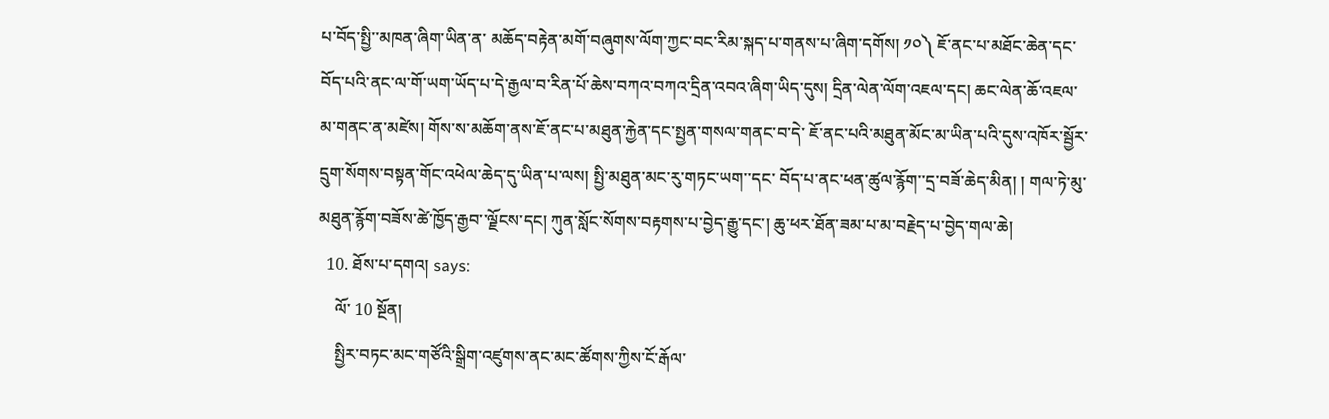པ་བོད་སྤྱི་་མཁན་ཞིག་ཡིན་ན་ མཆོད་བརྟེན་མགོ་བཞུགས་ལོག་ཀྱང་བང་རིམ་སྐད་པ་གནས་པ་ཞིག་དགོས། ༡༠༽ ཇོ་ནང་པ་མཐོང་ཆེན་དང་བོད་པའི་ནང་ལ་གོ་ཡག་ཡོད་པ་དེ་རྒྱལ་བ་རིན་པོ་ཆེས་བཀའ་བཀའ་དྲིན་འབའ་ཞིག་ཡིད་དུས། དྲིན་ལེན་ལོག་འཇལ་དང། ཆང་ལེན་ཆོ་འཇལ་མ་གནང་ན་མཛེས། གོས་ས་མཆོག་ནས་ཇོ་ནང་པ་མཐུན་རྐྱེན་དང་སྤྱན་གསལ་གནང་བ་དེ་ ཇོ་ནང་པའི་མཐུན་མོང་མ་ཡིན་པའི་དུས་འཁོར་སྦྱོར་དྲུག་སོགས་བསྟན་གོང་འཕེལ་ཆེད་དུ་ཡིན་པ་ལས། སྤྱི་མཐུན་མང་རུ་གཏང་ཡག་་དང་ བོད་པ་ནང་ཕན་ཚུལ་རྙོག་་དྲ་བཟོ་ཆེད་མིན། ། གལ་ཏེ་མུ་མཐུན་རྙོག་བཟོས་ཚེ་ཁྱོད་རྒྱབ་་ལྗོངས་དང། ཀུན་སློང་སོགས་བརྟགས་པ་བྱེད་རྒྱུ་དང་། ཆུ་ཕར་ཐོན་ཟམ་པ་མ་བརྗེད་པ་བྱེད་གལ་ཆེ།
  10. ཐོས་པ་དགའ། says:
    ལོ་ 10 སྔོན།
    སྤྱིར་བཏང་མང་གཙོའི་སྒྲིག་འཛུགས་ནང་མང་ཚོགས་ཀྱིས་ངོ་རྒོལ་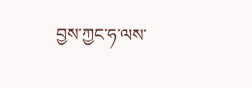བྱས་ཀྱང་ཧ་ལས་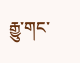རྒྱུ་གང་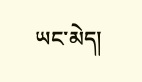ཡང་མེད།